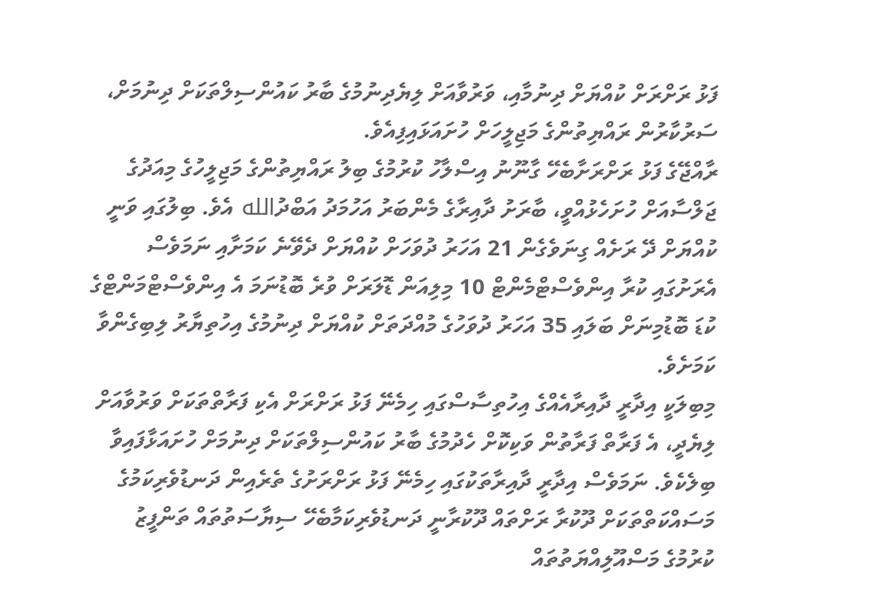ފަޅު ރަށްރަށް ކުއްޔަށް ދިނުމާއި، ވަރުވާއަށް ލިޔެދިނުމުގެ ބާރު ކައުންސިލްތަކަށް ދިނުމަށް، ސަރުކާރުން ރައްޔިތުންގެ މަޖިލީހަށް ހުށައަޅައިފިއެވެ.
ރާއްޖޭގެ ފަޅު ރަށްރަށާބެހޭ ގާނޫނު އިސްލާހު ކުރުމުގެ ބިލު ރައްޔިތުންގެ މަޖިލީހުގެ މިއަދުގެ ޖަލްސާއަށް ހުށަހެޅުއްވީ، ބާރަށު ދާއިރާގެ މެންބަރު އަހުމަދު އަބްދުالله އެވެ. ބިލުގައި ވަނީ ކުއްޔަށް ދޭ ރަށެއް ގިނަވެގެން 21 އަހަރު ދުވަހަށް ކުއްޔަށް ދެވޭނެ ކަމަށާއި ނަމަވެސް އެރަށުގައި ކުރާ އިންވެސްޓްމެންޓް 10 މިލިއަން ޑޮލަރަށް ވުރެ ބޮޑުނަމަ އެ އިންވެސްޓްމަންޓްގެ ކުޑަ ބޮޑުމިނަށް ބަލައި 35 އަހަރު ދުވަހުގެ މުއްދަތަށް ކުއްޔަށް ދިނުމުގެ އިހުތިޔާރު ލިބިގެންވާ ކަމަށެވެ.
މިބިލަކީ އިދާރީ ދާއިރާއެއްގެ އިހުތިސާސްގައި ހިމެނޭ ފަޅު ރަށްރަށް އެކި ފަރާތްތަކަށް ވަރުވާއަށް ލިޔެދީ، އެ ފަރާތް ފަރާތުން ވަކިކޮށް ހެދުމުގެ ބާރު ކައުންސިލްތަކަށް ދިނުމަށް ހުށައަޅާފައިވާ ބިލެކެވެ. ނަމަވެސް އިދާރީ ދާއިރާތަކުގައި ހިމެނޭ ފަޅު ރަށްރަށުގެ ތެރެއިން ދަނޑުވެރިކަމުގެ މަސައްކަތްތަކަށް ދޫކުރާ ރަށްތައް ދޫކުރާނީ ދަނޑުވެރިކަމާބެހޭ ސިޔާސަތުތައް ތަންފީޒު ކުރުމުގެ މަސްއޫލިއްޔަތުތައް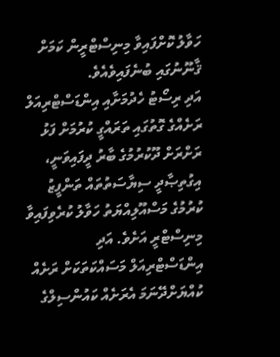ހަވާލު ކޮށްފައިވާ މިނިސްޓްރީން ކަމަށް ޤާނޫނުގައި ބުނެފައިވެއެވެ.
އަދި ރިސޯޓު ހެދުމަށާއި އިންޑަސްޓްރިއަލް ރަށެއްގެ ގޮތުގައި ތަރައްގީ ކުރުމަށް ފަޅު ރަށްރަށް ދޫކުރުމުގެ ބާރު ދީފައިވަނީ، އިގުތިޞާދީ ސިޔާސަތުތައް ތަންފީޒު ކުރުމުގެ މަސްއޫލިއްޔަތު ހަވާލު ކުރެވިފައިވާ މިނިސްޓްރީ އަށެވެ. އަދި އިންޑަސްޓްރިއަލް މަސައްކަތަކަށް ރަށެއް ކުއްޔަށްދޭނަމަ އެރަށެއް ކައުންސިލްގެ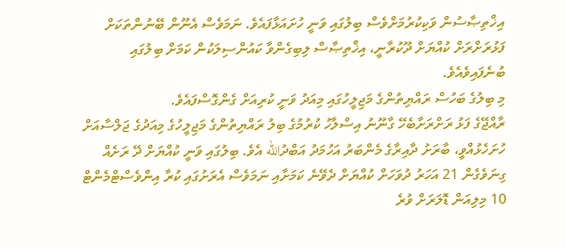އިޚްތިޞާސުން ވަކިކުރުމަށްވެސް ބިލުގައި ވަނީ ހުށައަޅާފައެވެ. ނަމަވެސް އެނޫން ބޭނުންތަކަށް ފަޅުރަށްރަށް ކުއްޔަށް ދޫކުރާނީ، އިޚްތިޞާސް ލިބިގެންވާ ކައުންސިލަކުން ކަމަށް ބިލުގައި ބުނެފައިވެއެވެ.
މި ބިލުގެ ބަހުސް ރައްޔިތުންގެ މަޖިލީހުގައި މިއަދު ވަނީ ކުރިއަށް ގެންގޮސްފައެވެ.
ރާއްޖޭގެ ފަޅު ރަށްރަށާބެހޭ ގާނޫނު އިސްލާހު ކުރުމުގެ ބިލު ރައްޔިތުންގެ މަޖިލީހުގެ މިއަދުގެ ޖަލްސާއަށް ހުށަހެޅުއްވީ، ބާރަށު ދާއިރާގެ މެންބަރު އަހުމަދު އަބްދުالله އެވެ. ބިލުގައި ވަނީ ކުއްޔަށް ދޭ ރަށެއް ގިނަވެގެން 21 އަހަރު ދުވަހަށް ކުއްޔަށް ދެވޭނެ ކަމަށާއި ނަމަވެސް އެރަށުގައި ކުރާ އިންވެސްޓްމެންޓް 10 މިލިއަން ޑޮލަރަށް ވުރެ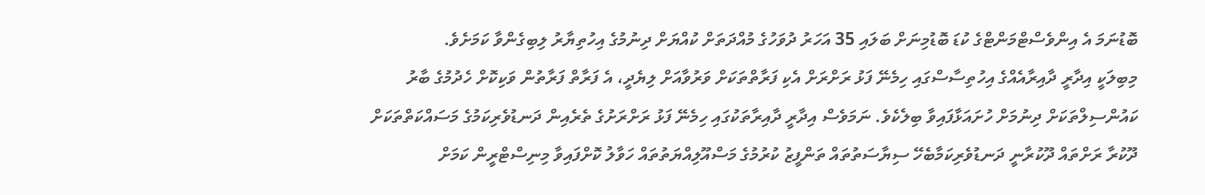ބޮޑުނަމަ އެ އިންވެސްޓްމަންޓްގެ ކުޑަ ބޮޑުމިނަށް ބަލައި 35 އަހަރު ދުވަހުގެ މުއްދަތަށް ކުއްޔަށް ދިނުމުގެ އިހުތިޔާރު ލިބިގެންވާ ކަމަށެވެ.
މިބިލަކީ އިދާރީ ދާއިރާއެއްގެ އިހުތިސާސްގައި ހިމެނޭ ފަޅު ރަށްރަށް އެކި ފަރާތްތަކަށް ވަރުވާއަށް ލިޔެދީ، އެ ފަރާތް ފަރާތުން ވަކިކޮށް ހެދުމުގެ ބާރު ކައުންސިލްތަކަށް ދިނުމަށް ހުށައަޅާފައިވާ ބިލެކެވެ. ނަމަވެސް އިދާރީ ދާއިރާތަކުގައި ހިމެނޭ ފަޅު ރަށްރަށުގެ ތެރެއިން ދަނޑުވެރިކަމުގެ މަސައްކަތްތަކަށް ދޫކުރާ ރަށްތައް ދޫކުރާނީ ދަނޑުވެރިކަމާބެހޭ ސިޔާސަތުތައް ތަންފީޒު ކުރުމުގެ މަސްއޫލިއްޔަތުތައް ހަވާލު ކޮށްފައިވާ މިނިސްޓްރީން ކަމަށް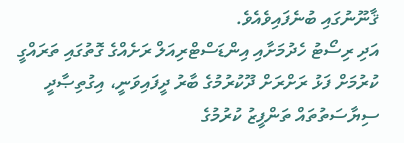ޤާނޫނުގައި ބުނެފައިވެއެވެ.
އަދި ރިސޯޓު ހެދުމަށާއި އިންޑަސްޓްރިއަލް ރަށެއްގެ ގޮތުގައި ތަރައްގީ ކުރުމަށް ފަޅު ރަށްރަށް ދޫކުރުމުގެ ބާރު ދީފައިވަނީ، އިގުތިޞާދީ ސިޔާސަތުތައް ތަންފީޒު ކުރުމުގެ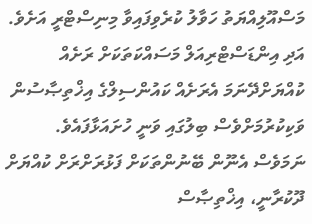މަސްއޫލިއްޔަތު ހަވާލު ކުރެވިފައިވާ މިނިސްޓްރީ އަށެވެ. އަދި އިންޑަސްޓްރިއަލް މަސައްކަތަކަށް ރަށެއް ކުއްޔަށްދޭނަމަ އެރަށެއް ކައުންސިލްގެ އިޚްތިޞާސުން ވަކިކުރުމަށްވެސް ބިލުގައި ވަނީ ހުށައަޅާފައެވެ. ނަމަވެސް އެނޫން ބޭނުންތަކަށް ފަޅުރަށްރަށް ކުއްޔަށް ދޫކުރާނީ، އިޚްތިޞާސް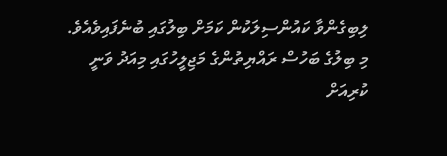ލިބިގެންވާ ކައުންސިލަކުން ކަމަށް ބިލުގައި ބުނެފައިވެއެވެ.
މި ބިލުގެ ބަހުސް ރައްޔިތުންގެ މަޖިލީހުގައި މިއަދު ވަނީ ކުރިއަށް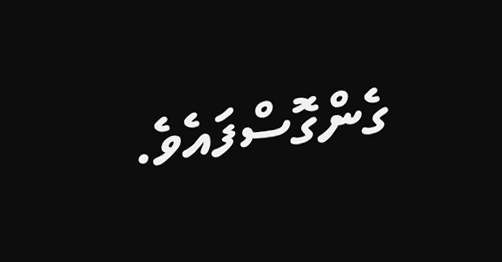ގެންގޮސްފައެވެ.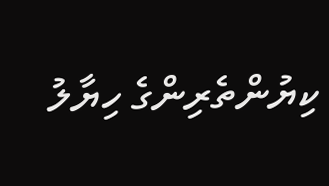ކިޔުންތެރިންގެ ހިޔާލު